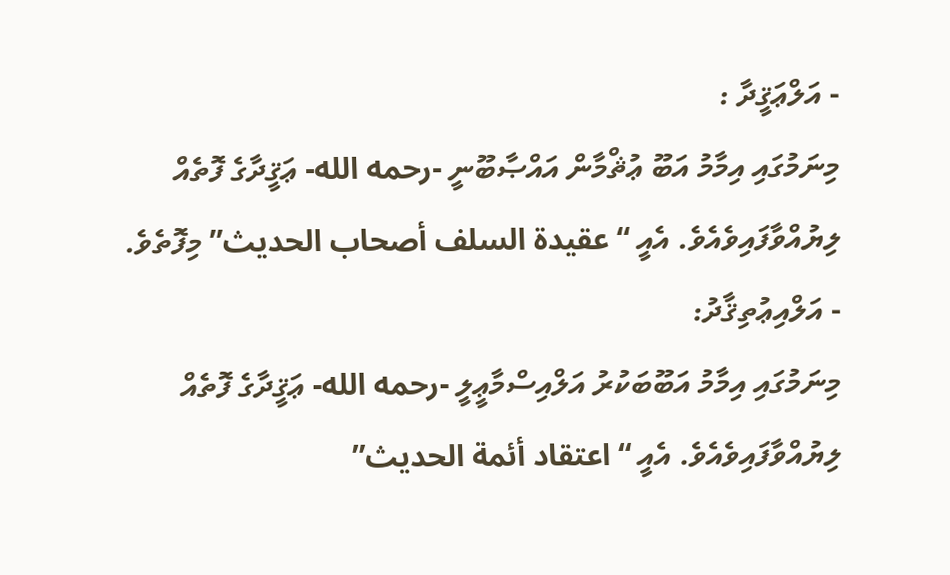- އަލްޢަޤީދާ :
މިނަމުގައި އިމާމު އަބޫ ޢުޘްމާން އައްޞާބޫނީ -رحمه الله- ޢަޤީދާގެ ފޮތެއް ލިޔުއްވާފައިވެއެވެ. އެއީ “عقيدة السلف أصحاب الحديث” މިފޮތެވެ.
- އަލްއިޢުތިޤާދު:
މިނަމުގައި އިމާމު އަބޫބަކުރު އަލްއިސްމާޢީލީ -رحمه الله- ޢަޤީދާގެ ފޮތެއް ލިޔުއްވާފައިވެއެވެ. އެއީ “اعتقاد أئمة الحديث”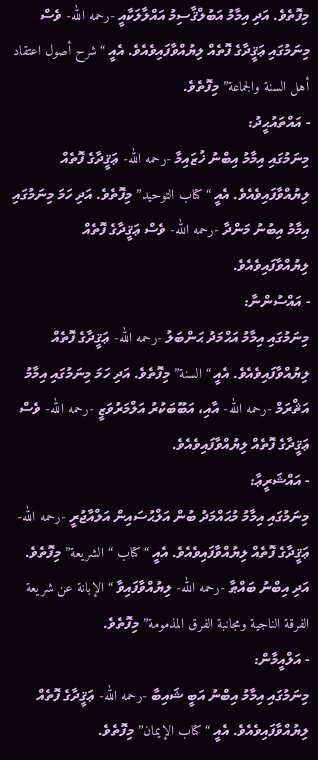މިފޮތެވެ. އަދި އިމާމު އަބުލްޤާސިމު އައްލާލަކާއީ -رحمه الله- ވެސް މިނަމުގައި ޢަޤީދާގެ ފޮތެއް ލިޔުއްވާފައިވެއެވެ. އެއީ “شرح أصول اعتقاد أهل السنة والجماعة” މިފޮތެވެ.
- އައްތައުޙީދު:
މިނަމުގައި އިމާމު އިބްނު ޚުޒައިމާ -رحمه الله- ޢަޤީދާގެ ފޮތެއް ލިޔުއްވާފައިވެއެވެ. އެއީ “كتاب التوحيد” މިފޮތެވެ. އަދި ހަމަ މިނަމުގައި އިމާމު އިބުނު މަންދާ -رحمه الله- ވެސް ޢަޤީދާގެ ފޮތެއް ލިޔުއްވާފައިވެއެވެ.
- އައްސުންނާ:
މިނަމުގައި އިމާމު އަޙްމަދު ޙަންބަލު -رحمه الله- ޢަޤީދާގެ ފޮތެއް ލިޔުއްވާފައިވެއެވެ. އެއީ “السنة” މިފޮތެވެ. އަދި ހަމަ މިނަމުގައި އިމާމު އަޘްރަމް -رحمه الله- އާއި، އަބޫބަކުރު އަލްމަރުވަޒީ -رحمه الله- ވެސް ޢަޤީދާގެ ފޮތެއް ލިޔުއްވާފައިވެއެވެ.
- އައްޝަރީޢާ:
މިނަމުގައި އިމާމު މުޙައްމަދު ބުން އަލްޙުސައިން އަލްއާޖުރީ -رحمه الله- ޢަޤީދާގެ ފޮތެއް ލިޔުއްވާފައިވެއެވެ. އެއީ “كتاب “الشريعة” މިފޮތެވެ. އަދި އިބްނު ބައްޠާ -رحمه الله- ލިޔުއްވާފައިވާ “الإبانة عن شريعة الفرقة الناجية ومجانبة الفرق المذمومة” މިފޮތެވެ.
- އަލްއީމާން:
މިނަމުގައި އިމާމު އިބްނު އަބީ ޝައިބާ -رحمه الله- ޢަޤީދާގެ ފޮތެއް ލިޔުއްވާފައިވެއެވެ. އެއީ “كتاب الإيمان” މިފޮތެވެ.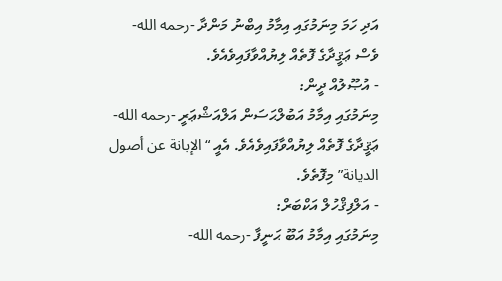އަދި ހަމަ މިނަމުގައި އިމާމު އިބްނު މަންދާ -رحمه الله- ވެސް ޢަޤީދާގެ ފޮތެއް ލިޔުއްވާފައިވެއެވެ.
- އުޞޫލުއް ދީން:
މިނަމުގައި އިމާމު އަބުލްޙަސަން އަލްއަޝްޢަރީ -رحمه الله- ޢަޤީދާގެ ފޮތެއް ލިޔުއްވާފައިވެއެވެ. އެއީ “الإبانة عن أصول الديانة” މިފޮތެވެ.
- އަލްފިޤްހުލް އަކްބަރް:
މިނަމުގައި އިމާމު އަބޫ ޙަނީފާ -رحمه الله-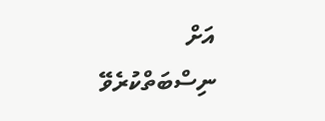އަށް ނިސްބަތްކުރެވޭ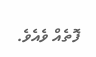ފޮތެއް ވެއެވެ.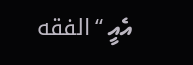އެއީ “الفقه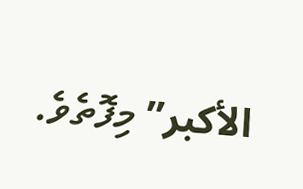الأكبر” މިފޮތެވެ.